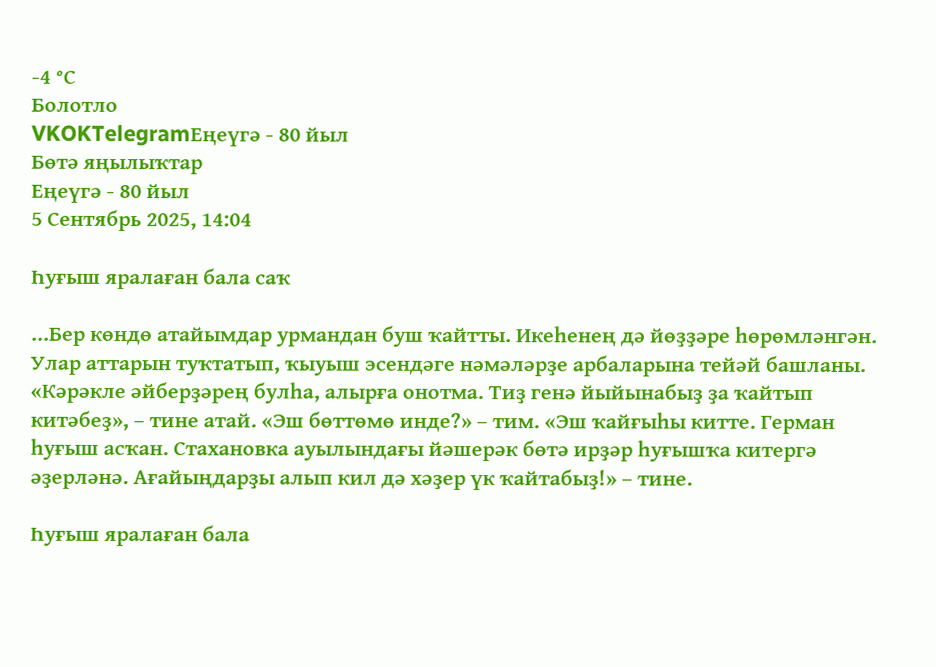-4 °С
Болотло
VKOKTelegramЕңеүгә - 80 йыл
Бөтә яңылыҡтар
Еңеүгә - 80 йыл
5 Сентябрь 2025, 14:04

Һуғыш яралаған бала саҡ

...Бер көндө атайымдар урмандан буш ҡайтты. Икеһенең дә йөҙҙәре һөрөмләнгән. Улар аттарын туҡтатып, ҡыуыш эсендәге нәмәләрҙе арбаларына тейәй башланы. «Кәрәкле әйберҙәрең булһа, алырға онотма. Тиҙ генә йыйынабыҙ ҙа ҡайтып китәбеҙ», – тине атай. «Эш бөттөмө инде?» – тим. «Эш ҡайғыһы китте. Герман һуғыш асҡан. Стахановка ауылындағы йәшерәк бөтә ирҙәр һуғышҡа китергә әҙерләнә. Ағайыңдарҙы алып кил дә хәҙер үк ҡайтабыҙ!» – тине.

Һуғыш яралаған бала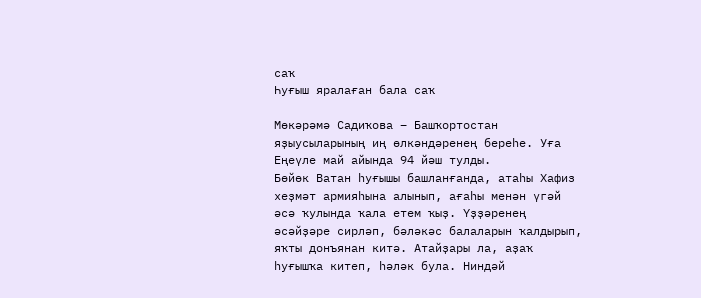саҡ
Һуғыш яралаған бала саҡ

Мөкәрәмә Садиҡова – Башҡортостан яҙыусыларының иң өлкәндәренең береһе. Уға Еңеүле май айында 94 йәш тулды.
Бөйөк Ватан һуғышы башланғанда, атаһы Хафиз хеҙмәт армияһына алынып, ағаһы менән үгәй әсә ҡулында ҡала етем ҡыҙ. Үҙҙәренең әсәйҙәре сирләп, бәләкәс балаларын ҡалдырып, яҡты донъянан китә. Атайҙары ла, аҙаҡ һуғышҡа китеп, һәләк була. Ниндәй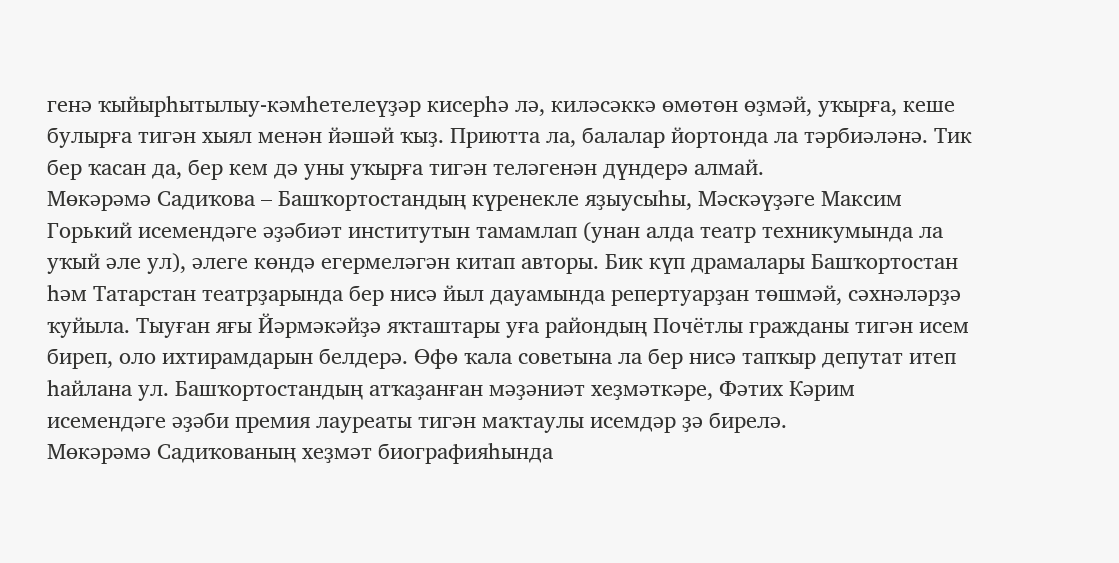генә ҡыйырһытылыу-кәмһетелеүҙәр кисерһә лә, киләсәккә өмөтөн өҙмәй, уҡырға, кеше булырға тигән хыял менән йәшәй ҡыҙ. Приютта ла, балалар йортонда ла тәрбиәләнә. Тик бер ҡасан да, бер кем дә уны уҡырға тигән теләгенән дүндерә алмай.
Мөкәрәмә Садиҡова – Башҡортостандың күренекле яҙыусыһы, Мәскәүҙәге Максим Горький исемендәге әҙәбиәт институтын тамамлап (унан алда театр техникумында ла уҡый әле ул), әлеге көндә егермеләгән китап авторы. Бик күп драмалары Башҡортостан һәм Татарстан театрҙарында бер нисә йыл дауамында репертуарҙан төшмәй, сәхнәләрҙә ҡуйыла. Тыуған яғы Йәрмәкәйҙә яҡташтары уға райондың Почётлы гражданы тигән исем биреп, оло ихтирамдарын белдерә. Өфө ҡала советына ла бер нисә тапҡыр депутат итеп һайлана ул. Башҡортостандың атҡаҙанған мәҙәниәт хеҙмәткәре, Фәтих Кәрим исемендәге әҙәби премия лауреаты тигән маҡтаулы исемдәр ҙә бирелә.
Мөкәрәмә Садиҡованың хеҙмәт биографияһында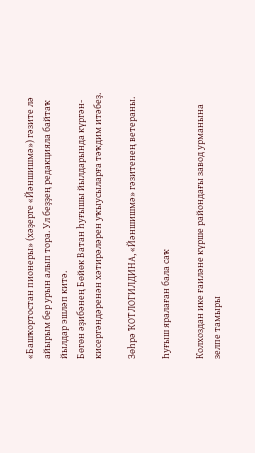«Башҡортостан пионеры» (хәҙерге «Йәншишмә») гәзите лә айырым бер урын алып тора. Ул беҙҙең редакцияла байтаҡ йылдар эшләп китә.
Бөгөн әҙибәнең Бөйөк Ватан һуғышы йылдарында күргән-кисергәндәренән хәтирәләрен уҡыусыларға тәҡдим итәбеҙ.

Зөһрә ҠОТЛОГИЛДИНА, «Йәншишмә» гәзитенең ветераны.

Һуғыш яралаған бала саҡ

Колхоздан ике ғаиләне күрше райондағы завод урманына зелпе тамыры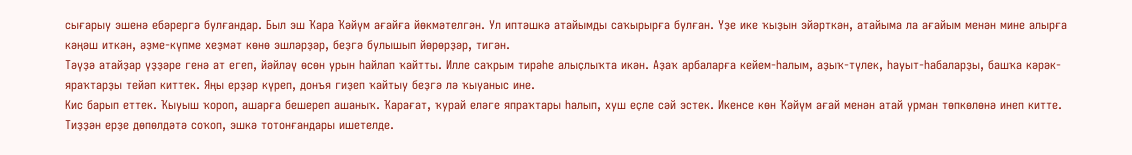сығарыу эшенә ебәрергә булғандар. Был эш Ҡара Ҡәйүм ағайға йөкмәтелгән. Ул иптәшкә атайымды саҡырырға булған. Үҙе ике ҡыҙын эйәрткән, атайыма ла ағайым менән мине алырға кәңәш иткән, әҙме-күпме хеҙмәт көнө эшләрҙәр, беҙгә булышып йөрөрҙәр, тигән.
Тәүҙә атайҙар үҙҙәре генә ат егеп, йәйләү өсөн урын һайлап ҡайтты. Илле саҡрым тирәһе алыҫлыҡта икән. Аҙаҡ арбаларға кейем-һалым, аҙыҡ-түлек, һауыт-һабаларҙы, башҡа кәрәк-яраҡтарҙы тейәп киттек. Яңы ерҙәр күреп, донъя гиҙеп ҡайтыу беҙгә лә ҡыуаныс ине.
Кис барып еттек. Ҡыуыш ҡороп, ашарға бешереп ашаныҡ. Ҡарағат, ҡурай еләге япраҡтары һалып, хуш еҫле сәй эстек. Икенсе көн Ҡәйүм ағай менән атай урман төпкөлөнә инеп китте. Тиҙҙән ерҙе дөпөлдәтә соҡоп, эшкә тотонғандары ишетелде.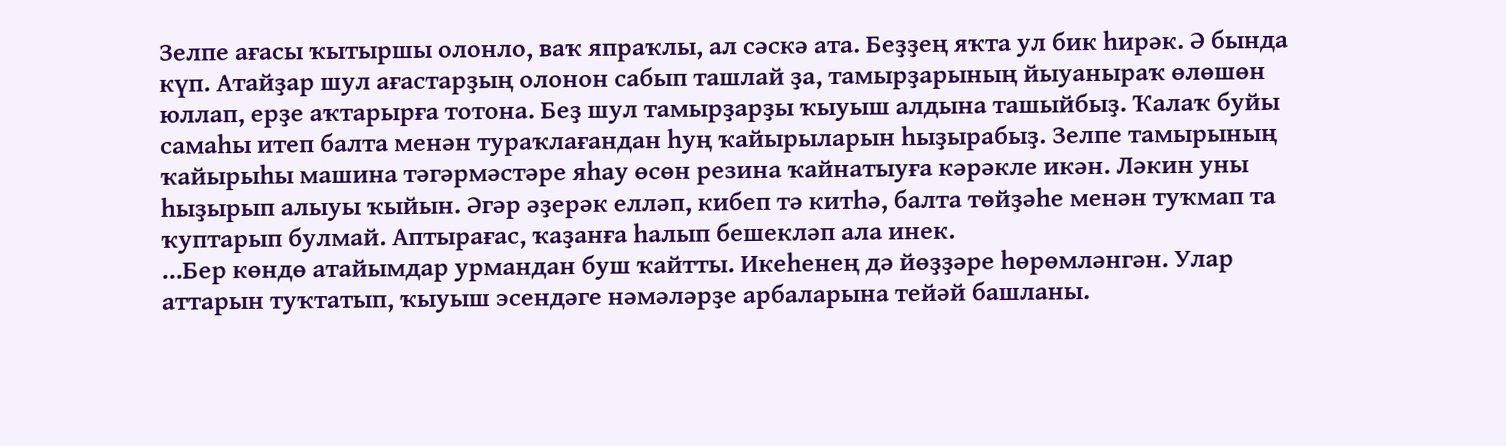Зелпе ағасы ҡытыршы олонло, ваҡ япраҡлы, ал сәскә ата. Беҙҙең яҡта ул бик һирәк. Ә бында күп. Атайҙар шул ағастарҙың олонон сабып ташлай ҙа, тамырҙарының йыуаныраҡ өлөшөн юллап, ерҙе аҡтарырға тотона. Беҙ шул тамырҙарҙы ҡыуыш алдына ташыйбыҙ. Ҡалаҡ буйы самаһы итеп балта менән тураҡлағандан һуң ҡайырыларын һыҙырабыҙ. Зелпе тамырының ҡайырыһы машина тәгәрмәстәре яһау өсөн резина ҡайнатыуға кәрәкле икән. Ләкин уны һыҙырып алыуы ҡыйын. Әгәр әҙерәк елләп, кибеп тә китһә, балта төйҙәһе менән туҡмап та ҡуптарып булмай. Аптырағас, ҡаҙанға һалып бешекләп ала инек.
...Бер көндө атайымдар урмандан буш ҡайтты. Икеһенең дә йөҙҙәре һөрөмләнгән. Улар аттарын туҡтатып, ҡыуыш эсендәге нәмәләрҙе арбаларына тейәй башланы.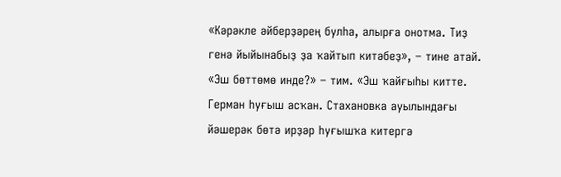«Кәрәкле әйберҙәрең булһа, алырға онотма. Тиҙ генә йыйынабыҙ ҙа ҡайтып китәбеҙ», – тине атай. «Эш бөттөмө инде?» – тим. «Эш ҡайғыһы китте. Герман һуғыш асҡан. Стахановка ауылындағы йәшерәк бөтә ирҙәр һуғышҡа китергә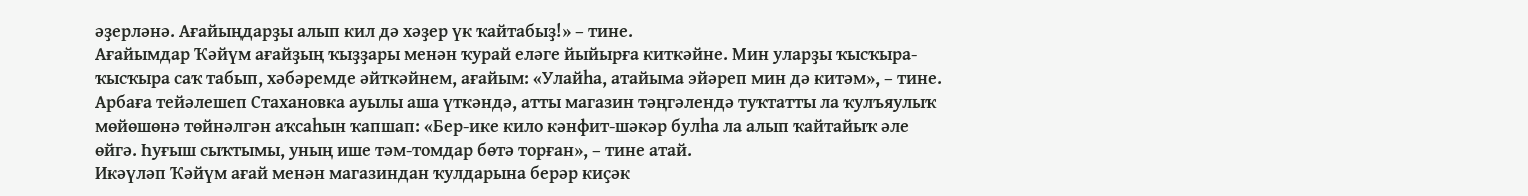әҙерләнә. Ағайыңдарҙы алып кил дә хәҙер үк ҡайтабыҙ!» – тине.
Ағайымдар Ҡәйүм ағайҙың ҡыҙҙары менән ҡурай еләге йыйырға киткәйне. Мин уларҙы ҡысҡыра-ҡысҡыра саҡ табып, хәбәремде әйткәйнем, ағайым: «Улайһа, атайыма эйәреп мин дә китәм», – тине.
Арбаға тейәлешеп Стахановка ауылы аша үткәндә, атты магазин тәңгәлендә туҡтатты ла ҡулъяулыҡ мөйөшөнә төйнәлгән аҡсаһын ҡапшап: «Бер-ике кило кәнфит-шәкәр булһа ла алып ҡайтайыҡ әле өйгә. Һуғыш сыҡтымы, уның ише тәм-томдар бөтә торған», – тине атай.
Икәүләп Ҡәйүм ағай менән магазиндан ҡулдарына берәр киҫәк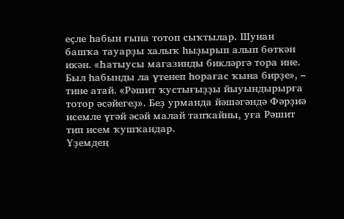еҫле һабын ғына тотоп сыҡтылар. Шунан башҡа тауарҙы халыҡ һыҙырып алып бөткән икән. «Һатыусы магазинды бикләргә тора ине. Был һабынды ла үтенеп һорағас ҡына бирҙе», – тине атай. «Рәшит ҡустығыҙҙы йыуындырырға тотор әсәйегеҙ». Беҙ урманда йәшәгәндә Фәрҙиә исемле үгәй әсәй малай тапҡайны, уға Рәшит тип исем ҡушҡандар.
Үҙемдең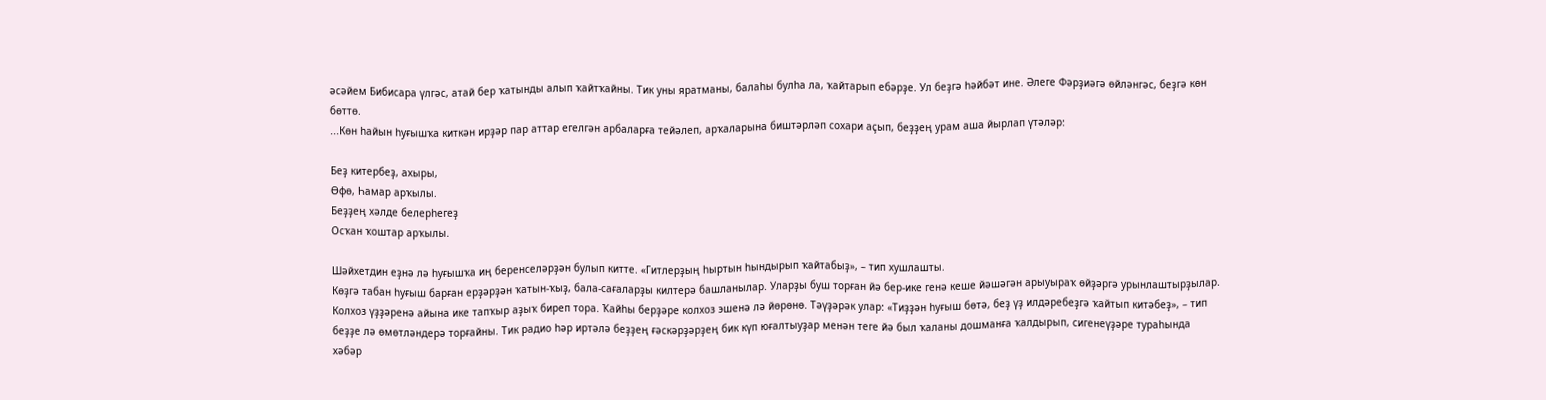әсәйем Бибисара үлгәс, атай бер ҡатынды алып ҡайтҡайны. Тик уны яратманы, балаһы булһа ла, ҡайтарып ебәрҙе. Ул беҙгә һәйбәт ине. Әлеге Фәрҙиәгә өйләнгәс, беҙгә көн бөттө.
...Көн һайын һуғышҡа киткән ирҙәр пар аттар егелгән арбаларға тейәлеп, арҡаларына биштәрләп сохари аҫып, беҙҙең урам аша йырлап үтәләр:

Беҙ китербеҙ, ахыры,
Өфө, Һамар арҡылы.
Беҙҙең хәлде белерһегеҙ
Осҡан ҡоштар арҡылы.

Шәйхетдин еҙнә лә һуғышҡа иң беренселәрҙән булып китте. «Гитлерҙың һыртын һындырып ҡайтабыҙ», – тип хушлашты.
Көҙгә табан һуғыш барған ерҙәрҙән ҡатын-ҡыҙ, бала-сағаларҙы килтерә башланылар. Уларҙы буш торған йә бер-ике генә кеше йәшәгән арыуыраҡ өйҙәргә урынлаштырҙылар. Колхоз үҙҙәренә айына ике тапҡыр аҙыҡ биреп тора. Ҡайһы берҙәре колхоз эшенә лә йөрөнө. Тәүҙәрәк улар: «Тиҙҙән һуғыш бөтә, беҙ үҙ илдәребеҙгә ҡайтып китәбеҙ», – тип беҙҙе лә өмөтләндерә торғайны. Тик радио һәр иртәлә беҙҙең ғәскәрҙәрҙең бик күп юғалтыуҙар менән теге йә был ҡаланы дошманға ҡалдырып, сигенеүҙәре тураһында хәбәр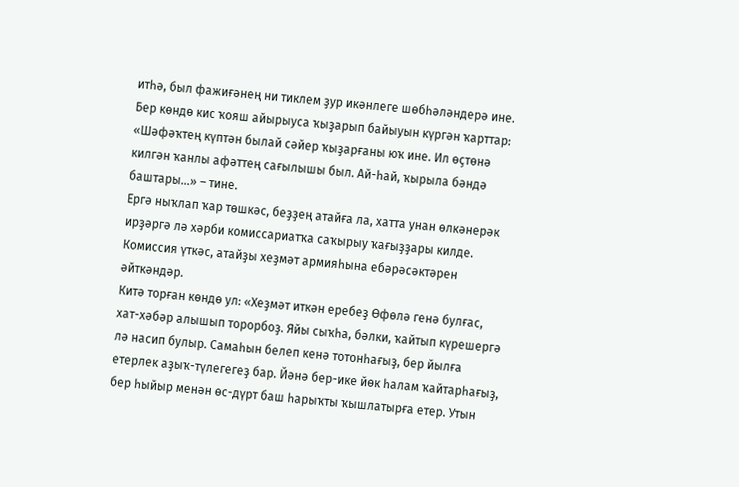итһә, был фажиғәнең ни тиклем ҙур икәнлеге шөбһәләндерә ине.
Бер көндө кис ҡояш айырыуса ҡыҙарып байыуын күргән ҡарттар: «Шәфәҡтең күптән былай сәйер ҡыҙарғаны юҡ ине. Ил өҫтөнә килгән ҡанлы афәттең сағылышы был. Ай-һай, ҡырыла бәндә баштары...» – тине.
Ергә ныҡлап ҡар төшкәс, беҙҙең атайға ла, хатта унан өлкәнерәк ирҙәргә лә хәрби комиссариатҡа саҡырыу ҡағыҙҙары килде. Комиссия үткәс, атайҙы хеҙмәт армияһына ебәрәсәктәрен әйткәндәр.
Китә торған көндө ул: «Хеҙмәт иткән еребеҙ Өфөлә генә булғас, хат-хәбәр алышып торорбоҙ. Яйы сыҡһа, бәлки, ҡайтып күрешергә лә насип булыр. Самаһын белеп кенә тотонһағыҙ, бер йылға етерлек аҙыҡ-түлегегеҙ бар. Йәнә бер-ике йөк һалам ҡайтарһағыҙ, бер һыйыр менән өс-дүрт баш һарыҡты ҡышлатырға етер. Утын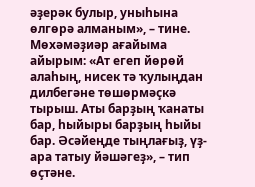әҙерәк булыр, уныһына өлгөрә алманым», – тине.
Мөхәмәҙиәр ағайыма айырым: «Ат егеп йөрөй алаһың, нисек тә ҡулыңдан дилбегәне төшөрмәҫкә тырыш. Аты барҙың ҡанаты бар, һыйыры барҙың һыйы бар. Әсәйеңде тыңлағыҙ, үҙ-ара татыу йәшәгеҙ», – тип өҫтәне.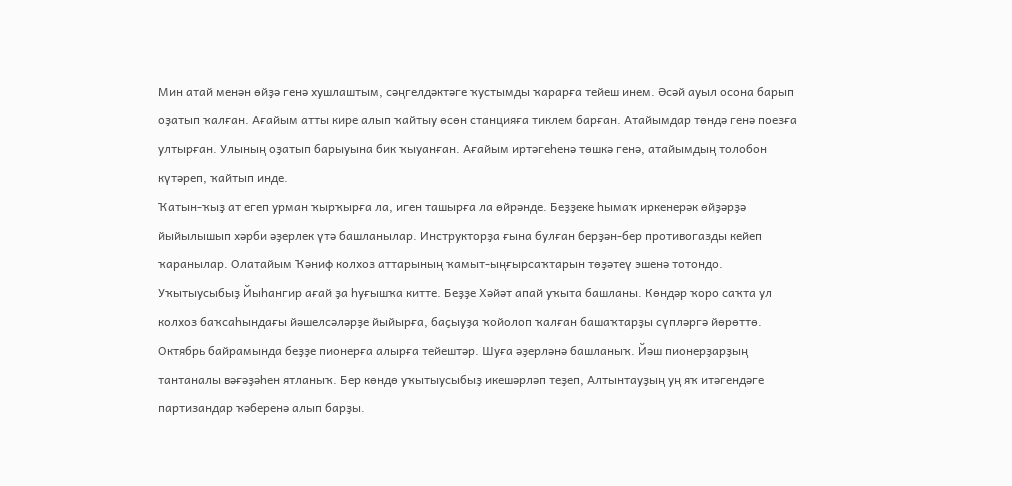Мин атай менән өйҙә генә хушлаштым, сәңгелдәктәге ҡустымды ҡарарға тейеш инем. Әсәй ауыл осона барып оҙатып ҡалған. Ағайым атты кире алып ҡайтыу өсөн станцияға тиклем барған. Атайымдар төндә генә поезға ултырған. Улының оҙатып барыуына бик ҡыуанған. Ағайым иртәгеһенә төшкә генә, атайымдың толобон күтәреп, ҡайтып инде.
Ҡатын-ҡыҙ ат егеп урман ҡырҡырға ла, иген ташырға ла өйрәнде. Беҙҙеке һымаҡ иркенерәк өйҙәрҙә йыйылышып хәрби әҙерлек үтә башланылар. Инструкторҙа ғына булған берҙән-бер противогазды кейеп ҡаранылар. Олатайым Ҡәниф колхоз аттарының ҡамыт-ыңғырсаҡтарын төҙәтеү эшенә тотондо.
Уҡытыусыбыҙ Йыһангир ағай ҙа һуғышҡа китте. Беҙҙе Хәйәт апай уҡыта башланы. Көндәр ҡоро саҡта ул колхоз баҡсаһындағы йәшелсәләрҙе йыйырға, баҫыуҙа ҡойолоп ҡалған башаҡтарҙы сүпләргә йөрөттө. Октябрь байрамында беҙҙе пионерға алырға тейештәр. Шуға әҙерләнә башланыҡ. Йәш пионерҙарҙың тантаналы вәғәҙәһен ятланыҡ. Бер көндө уҡытыусыбыҙ икешәрләп теҙеп, Алтынтауҙың уң яҡ итәгендәге партизандар ҡәберенә алып барҙы.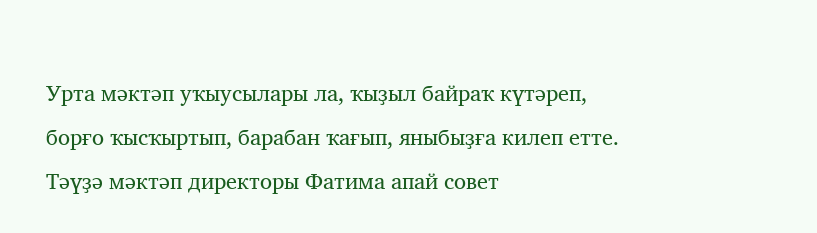Урта мәктәп уҡыусылары ла, ҡыҙыл байраҡ күтәреп, борғо ҡысҡыртып, барабан ҡағып, яныбыҙға килеп етте.
Тәүҙә мәктәп директоры Фатима апай совет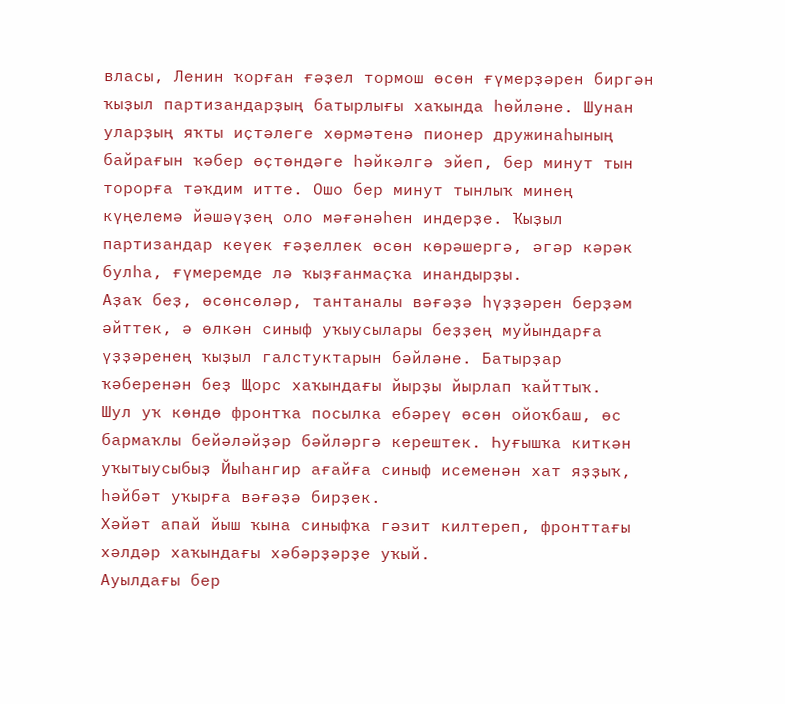власы, Ленин ҡорған ғәҙел тормош өсөн ғүмерҙәрен биргән ҡыҙыл партизандарҙың батырлығы хаҡында һөйләне. Шунан уларҙың яҡты иҫтәлеге хөрмәтенә пионер дружинаһының байрағын ҡәбер өҫтөндәге һәйкәлгә эйеп, бер минут тын торорға тәҡдим итте. Ошо бер минут тынлыҡ минең күңелемә йәшәүҙең оло мәғәнәһен индерҙе. Ҡыҙыл партизандар кеүек ғәҙеллек өсөн көрәшергә, әгәр кәрәк булһа, ғүмеремде лә ҡыҙғанмаҫҡа инандырҙы.
Аҙаҡ беҙ, өсөнсөләр, тантаналы вәғәҙә һүҙҙәрен берҙәм әйттек, ә өлкән синыф уҡыусылары беҙҙең муйындарға үҙҙәренең ҡыҙыл галстуктарын бәйләне. Батырҙар ҡәберенән беҙ Щорс хаҡындағы йырҙы йырлап ҡайттыҡ.
Шул уҡ көндө фронтҡа посылка ебәреү өсөн ойоҡбаш, өс бармаҡлы бейәләйҙәр бәйләргә керештек. Һуғышҡа киткән уҡытыусыбыҙ Йыһангир ағайға синыф исеменән хат яҙҙыҡ, һәйбәт уҡырға вәғәҙә бирҙек.
Хәйәт апай йыш ҡына синыфҡа гәзит килтереп, фронттағы хәлдәр хаҡындағы хәбәрҙәрҙе уҡый.
Ауылдағы бер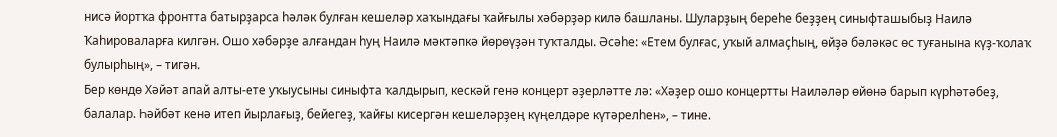нисә йортҡа фронтта батырҙарса һәләк булған кешеләр хаҡындағы ҡайғылы хәбәрҙәр килә башланы. Шуларҙың береһе беҙҙең синыфташыбыҙ Наилә Ҡаһироваларға килгән. Ошо хәбәрҙе алғандан һуң Наилә мәктәпкә йөрөүҙән туҡталды. Әсәһе: «Етем булғас, уҡый алмаҫһың, өйҙә бәләкәс өс туғанына күҙ-ҡолаҡ булырһың», – тигән.
Бер көндө Хәйәт апай алты-ете уҡыусыны синыфта ҡалдырып, кескәй генә концерт әҙерләтте лә: «Хәҙер ошо концертты Наиләләр өйөнә барып күрһәтәбеҙ, балалар. Һәйбәт кенә итеп йырлағыҙ, бейегеҙ, ҡайғы кисергән кешеләрҙең күңелдәре күтәрелһен», – тине.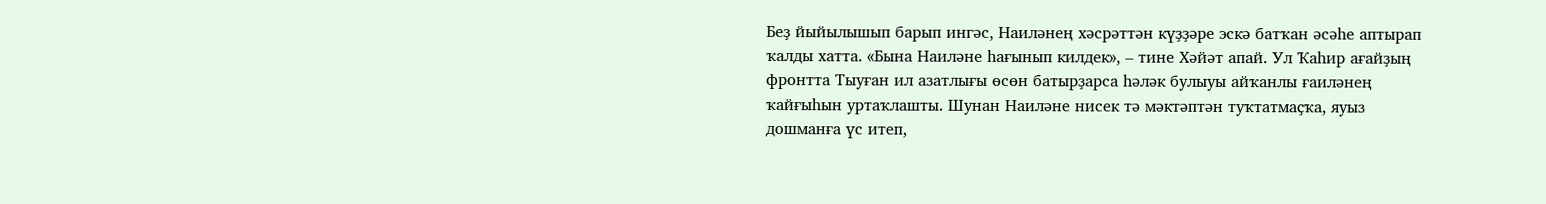Беҙ йыйылышып барып ингәс, Наиләнең хәсрәттән күҙҙәре эскә батҡан әсәһе аптырап ҡалды хатта. «Бына Наиләне һағынып килдек», – тине Хәйәт апай. Ул Ҡаһир ағайҙың фронтта Тыуған ил азатлығы өсөн батырҙарса һәләк булыуы айҡанлы ғаиләнең ҡайғыһын уртаҡлашты. Шунан Наиләне нисек тә мәктәптән туҡтатмаҫҡа, яуыз дошманға үс итеп,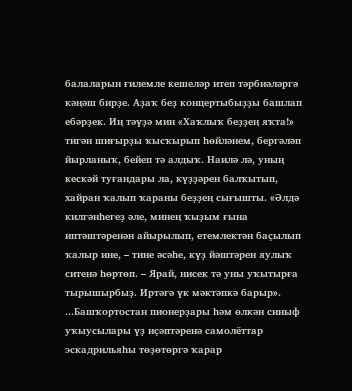балаларын ғилемле кешеләр итеп тәрбиәләргә кәңәш бирҙе. Аҙаҡ беҙ концертыбыҙҙы башлап ебәрҙек. Иң тәүҙә мин «Хаҡлыҡ беҙҙең яҡта!» тигән шиғырҙы ҡысҡырып һөйләнем, бергәләп йырланыҡ, бейеп тә алдыҡ. Наилә лә, уның кескәй туғандары ла, күҙҙәрен балҡытып, хайран ҡалып ҡараны беҙҙең сығышты. «Әлдә килгәнһегеҙ әле, минең ҡыҙым ғына иптәштәренән айырылып, етемлектән баҫылып ҡалыр ине, – тине әсәһе, күҙ йәштәрен яулыҡ ситенә һөртөп. – Ярай, нисек тә уны уҡытырға тырышырбыҙ. Иртәгә үк мәктәпкә барыр».
...Башҡортостан пионерҙары һәм өлкән синыф уҡыусылары үҙ иҫәптәренә самолёттар эскадрильяһы төҙөтөргә ҡарар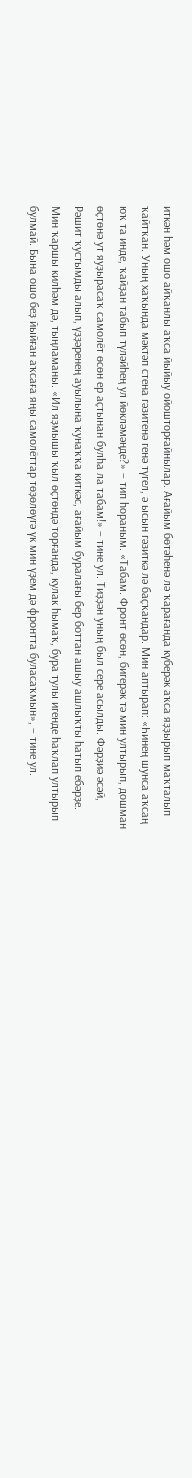иткән һәм ошо айҡанлы аҡса йыйыу ойошторғайнылар. Ағайым бөтәһенә лә ҡарағанда күберәк аҡса яҙҙырып маҡталып ҡайтҡан. Уның хаҡында мәктәп стена гәзитенә генә түгел, ә ысын гәзиткә лә баҫҡандар. Мин аптырап: «Һинең шунса аҡсаң юҡ та инде, ҡайҙан табып түләйһең ул йөкләмәңде?» – тип һораным. «Табам. Фронт өсөн, бигерәк тә мин ултырып, дошман өҫтөнә ут яуҙырасаҡ самолёт өсөн ер аҫтынан булһа ла табам!» – тине ул. Тиҙҙән уның был сере асылды. Фәрҙиә әсәй, Рәшит ҡустымды алып, үҙҙәренең ауылына ҡунаҡҡа киткәс, ағайым буралағы бер боттан ашыу ашлыҡты һатып ебәрҙе. Мин ҡаршы килһәм дә, тыңламаны. «Ил яҙмышы ҡыл өҫтөндә торғанда, кулак һымаҡ, бура тулы игенде һаҡлап ултырып булмай. Бына ошо беҙ йыйған аҡсаға яңы самолёттар төҙөлөүгә үк мин үҙем дә фронтта буласаҡмын», – тине ул.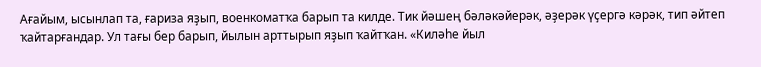Ағайым, ысынлап та, ғариза яҙып, военкоматҡа барып та килде. Тик йәшең бәләкәйерәк, әҙерәк үҫергә кәрәк, тип әйтеп ҡайтарғандар. Ул тағы бер барып, йылын арттырып яҙып ҡайтҡан. «Киләһе йыл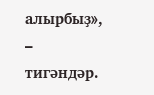алырбыҙ», – тигәндәр.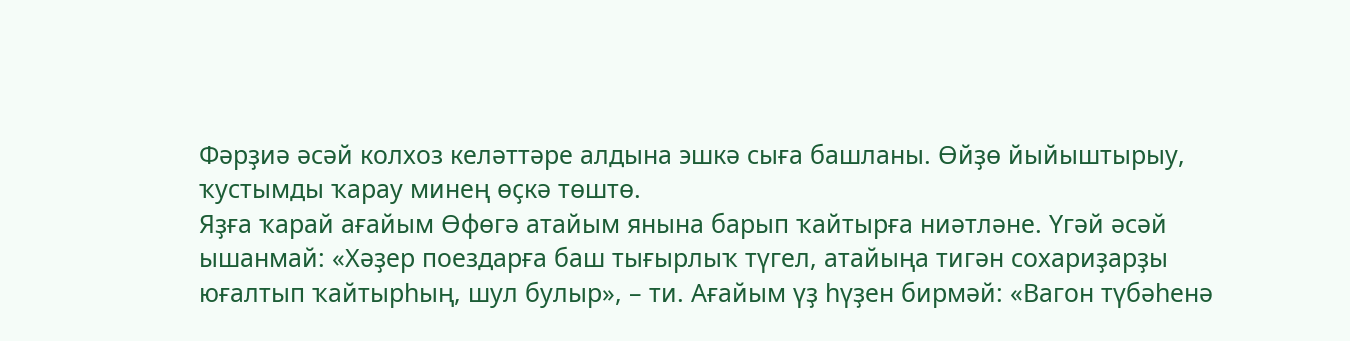Фәрҙиә әсәй колхоз келәттәре алдына эшкә сыға башланы. Өйҙө йыйыштырыу, ҡустымды ҡарау минең өҫкә төштө.
Яҙға ҡарай ағайым Өфөгә атайым янына барып ҡайтырға ниәтләне. Үгәй әсәй ышанмай: «Хәҙер поездарға баш тығырлыҡ түгел, атайыңа тигән сохариҙарҙы юғалтып ҡайтырһың, шул булыр», – ти. Ағайым үҙ һүҙен бирмәй: «Вагон түбәһенә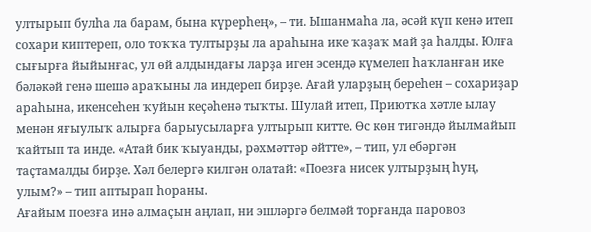ултырып булһа ла барам, бына күрерһең», – ти. Ышанмаһа ла, әсәй күп кенә итеп сохари киптереп, оло тоҡҡа тултырҙы ла араһына ике ҡаҙаҡ май ҙа һалды. Юлға сығырға йыйынғас, ул өй алдындағы ларҙа иген эсендә күмелеп һаҡланған ике бәләкәй генә шешә араҡыны ла индереп бирҙе. Ағай уларҙың береһен – сохариҙар араһына, икенсеһен ҡуйын кеҫәһенә тыҡты. Шулай итеп, Приютҡа хәтле ылау менән яғыулыҡ алырға барыусыларға ултырып китте. Өс көн тигәндә йылмайып ҡайтып та инде. «Атай бик ҡыуанды, рәхмәттәр әйтте», – тип, ул ебәргән таҫтамалды бирҙе. Хәл белергә килгән олатай: «Поезға нисек ултырҙың һуң, улым?» – тип аптырап һораны.
Ағайым поезға инә алмаҫын аңлап, ни эшләргә белмәй торғанда паровоз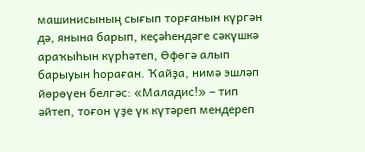машинисының сығып торғанын күргән дә, янына барып, кеҫәһендәге сәкүшкә араҡыһын күрһәтеп, Өфөгә алып барыуын һораған. Ҡайҙа, нимә эшләп йөрөүен белгәс: «Маладис!» – тип әйтеп, тоғон үҙе үк күтәреп мендереп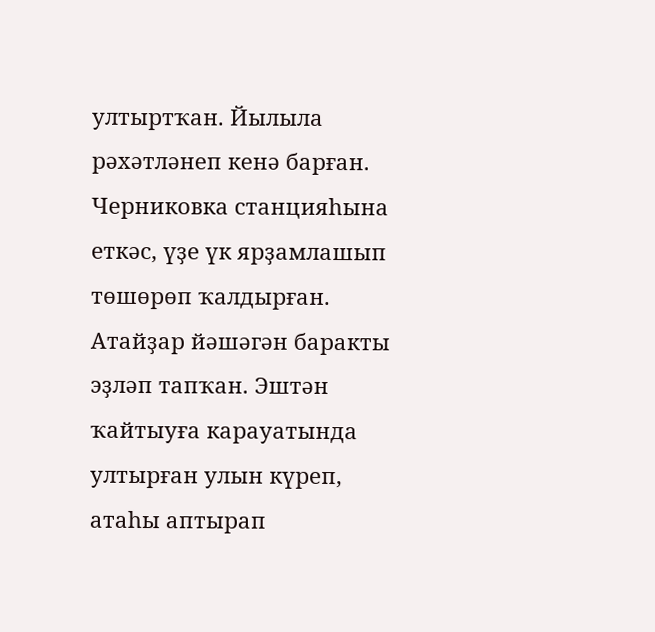ултыртҡан. Йылыла рәхәтләнеп кенә барған. Черниковка станцияһына еткәс, үҙе үк ярҙамлашып төшөрөп ҡалдырған. Атайҙар йәшәгән баракты эҙләп тапҡан. Эштән ҡайтыуға карауатында ултырған улын күреп, атаһы аптырап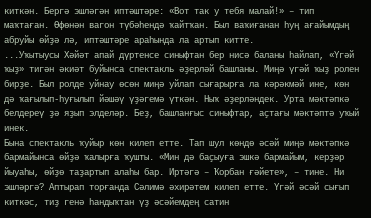киткән. Бергә эшләгән иптәштәре: «Вот так у тебя малай!» – тип маҡтаған. Өфөнән вагон түбәһендә ҡайтҡан. Был ваҡиғанан һуң ағайымдың абруйы өйҙә лә, иптәштәре араһында ла артып китте.
...Уҡытыусы Хәйәт апай дүртенсе синыфтан бер нисә баланы һайлап, «Үгәй ҡыҙ» тигән әкиәт буйынса спектакль әҙерләй башланы. Миңә үгәй ҡыҙ ролен бирҙе. Был ролде уйнау өсөн миңә уйлап сығарырға ла кәрәкмәй ине, көн дә ҡағылып-һуғылып йәшәү үҙәгемә үткән. Ныҡ әҙерләндек. Урта мәктәпкә белдереү ҙә яҙып элделәр. Беҙ, башланғыс синыфтар, аҫтағы мәктәптә уҡый инек.
Бына спектакль ҡуйыр көн килеп етте. Тап шул көндө әсәй миңә мәктәпкә бармайынса өйҙә ҡалырға ҡушты. «Мин дә баҫыуға эшкә бармайым, керҙәр йыуаһы, өйҙө таҙартып алаһы бар. Иртәгә – Ҡорбан ғәйете», – тине. Ни эшләргә? Аптырап торғанда Сәлимә әхирәтем килеп етте. Үгәй әсәй сығып киткәс, тиҙ генә һандыҡтан үҙ әсәйемдең сатин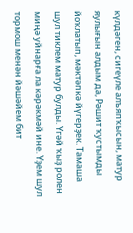күлдәген, сигеүле алъяпҡысын, матур яулығын алдым да, Рәшит ҡустымды йоҡлатып, мәктәпкә йүгерҙек. Тамаша шул тиклем матур булды. Үгәй ҡыҙ ролен миңә уйнарға ла кәрәкмәй ине. Үҙем шул тормош менән йәшәйем бит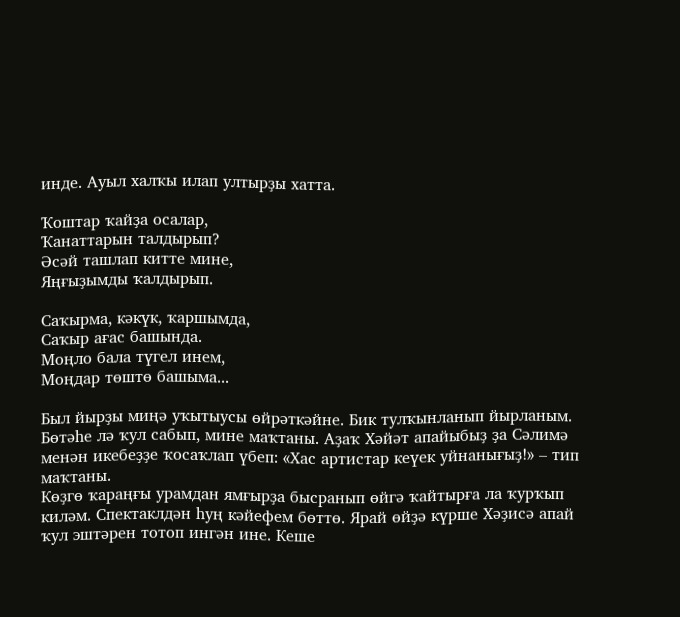инде. Ауыл халҡы илап ултырҙы хатта.

Ҡоштар ҡайҙа осалар,
Ҡанаттарын талдырып?
Әсәй ташлап китте мине,
Яңғыҙымды ҡалдырып.

Саҡырма, кәкүк, ҡаршымда,
Саҡыр ағас башында.
Моңло бала түгел инем,
Моңдар төштө башыма...

Был йырҙы миңә уҡытыусы өйрәткәйне. Бик тулҡынланып йырланым. Бөтәһе лә ҡул сабып, мине маҡтаны. Аҙаҡ Хәйәт апайыбыҙ ҙа Сәлимә менән икебеҙҙе ҡосаҡлап үбеп: «Хас артистар кеүек уйнанығыҙ!» – тип маҡтаны.
Көҙгө ҡараңғы урамдан ямғырҙа бысранып өйгә ҡайтырға ла ҡурҡып киләм. Спектаклдән һуң кәйефем бөттө. Ярай өйҙә күрше Хәҙисә апай ҡул эштәрен тотоп ингән ине. Кеше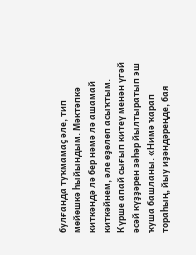булғанда туҡмамаҫ әле, тип мөйөшкә һыйындым. Мәктәпкә киткәндә лә бер нәмә лә ашамай киткәйнем, әле өҙөлөп асыҡтым. Күрше апай сығып китеү менән үгәй әсәй күҙҙәрен зәһәр йылтыратып эш ҡуша башланы. «Нимә ҡарап тораһың, йыу иҙәндәреңде, бая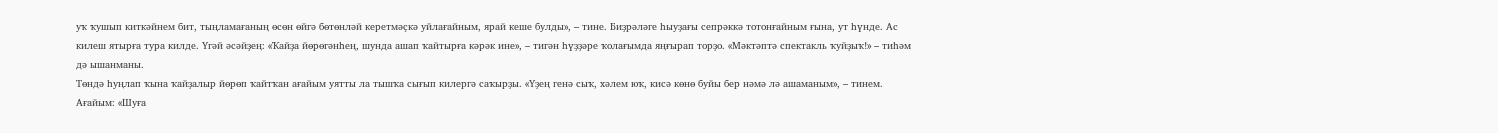уҡ ҡушып киткәйнем бит, тыңламағаның өсөн өйгә бөтөнләй керетмәҫкә уйлағайным, ярай кеше булды», – тине. Биҙрәләге һыуҙағы сепрәккә тотонғайным ғына, ут һүнде. Ас килеш ятырға тура килде. Үгәй әсәйҙең: «Ҡайҙа йөрөгәнһең, шунда ашап ҡайтырға кәрәк ине», – тигән һүҙҙәре ҡолағымда яңғырап торҙо. «Мәктәптә спектакль ҡуйҙыҡ!» – тиһәм дә ышанманы.
Төндә һуңлап ҡына ҡайҙалыр йөрөп ҡайтҡан ағайым уятты ла тышҡа сығып килергә саҡырҙы. «Үҙең генә сыҡ, хәлем юҡ, кисә көнө буйы бер нәмә лә ашаманым», – тинем. Ағайым: «Шуға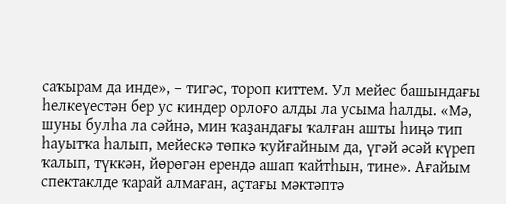саҡырам да инде», – тигәс, тороп киттем. Ул мейес башындағы һелкеүестән бер ус киндер орлоғо алды ла усыма һалды. «Мә, шуны булһа ла сәйнә, мин ҡаҙандағы ҡалған ашты һиңә тип һауытҡа һалып, мейескә төпкә ҡуйғайным да, үгәй әсәй күреп ҡалып, түккән, йөрөгән ерендә ашап ҡайтһын, тине». Ағайым спектаклде ҡарай алмаған, аҫтағы мәктәптә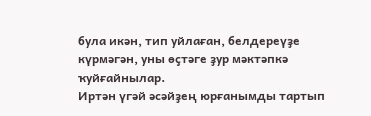була икән, тип уйлаған, белдереүҙе күрмәгән, уны өҫтәге ҙур мәктәпкә ҡуйғайнылар.
Иртән үгәй әсәйҙең юрғанымды тартып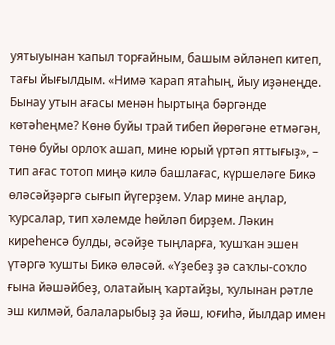уятыуынан ҡапыл торғайным, башым әйләнеп китеп, тағы йығылдым. «Нимә ҡарап ятаһың, йыу иҙәнеңде. Бынау утын ағасы менән һыртыңа бәргәнде көтәһеңме? Көнө буйы трай тибеп йөрөгәне етмәгән, төнө буйы орлоҡ ашап, мине юрый үртәп яттығыҙ», – тип ағас тотоп миңә килә башлағас, күршеләге Бикә өләсәйҙәргә сығып йүгерҙем. Улар мине аңлар, ҡурсалар, тип хәлемде һөйләп бирҙем. Ләкин киреһенсә булды, әсәйҙе тыңларға, ҡушҡан эшен үтәргә ҡушты Бикә өләсәй. «Үҙебеҙ ҙә саҡлы-соҡло ғына йәшәйбеҙ, олатайың ҡартайҙы, ҡулынан рәтле эш килмәй, балаларыбыҙ ҙа йәш, юғиһә, йылдар имен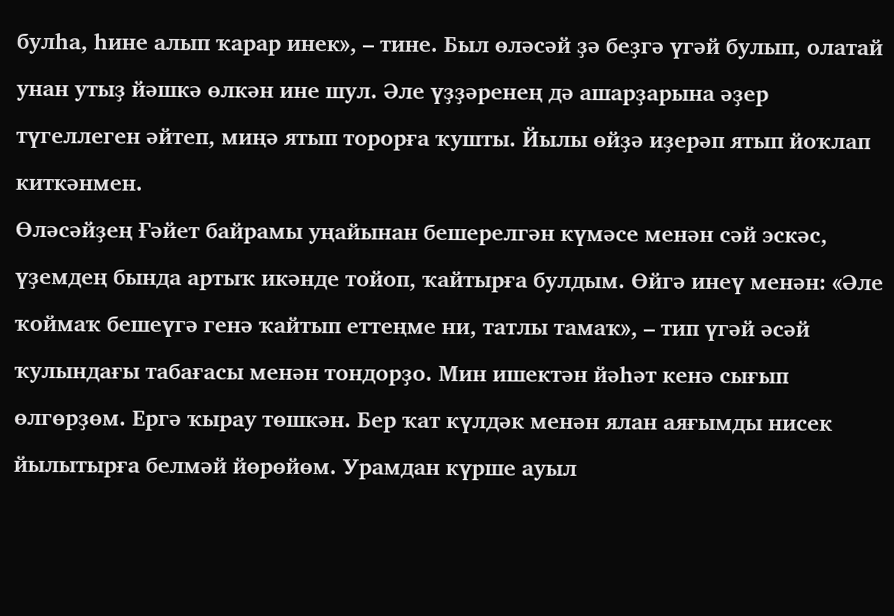булһа, һине алып ҡарар инек», – тине. Был өләсәй ҙә беҙгә үгәй булып, олатай унан утыҙ йәшкә өлкән ине шул. Әле үҙҙәренең дә ашарҙарына әҙер түгеллеген әйтеп, миңә ятып торорға ҡушты. Йылы өйҙә иҙерәп ятып йоҡлап киткәнмен.
Өләсәйҙең Ғәйет байрамы уңайынан бешерелгән күмәсе менән сәй эскәс, үҙемдең бында артыҡ икәнде тойоп, ҡайтырға булдым. Өйгә инеү менән: «Әле ҡоймаҡ бешеүгә генә ҡайтып еттеңме ни, татлы тамаҡ», – тип үгәй әсәй ҡулындағы табағасы менән тондорҙо. Мин ишектән йәһәт кенә сығып өлгөрҙөм. Ергә ҡырау төшкән. Бер ҡат күлдәк менән ялан аяғымды нисек йылытырға белмәй йөрөйөм. Урамдан күрше ауыл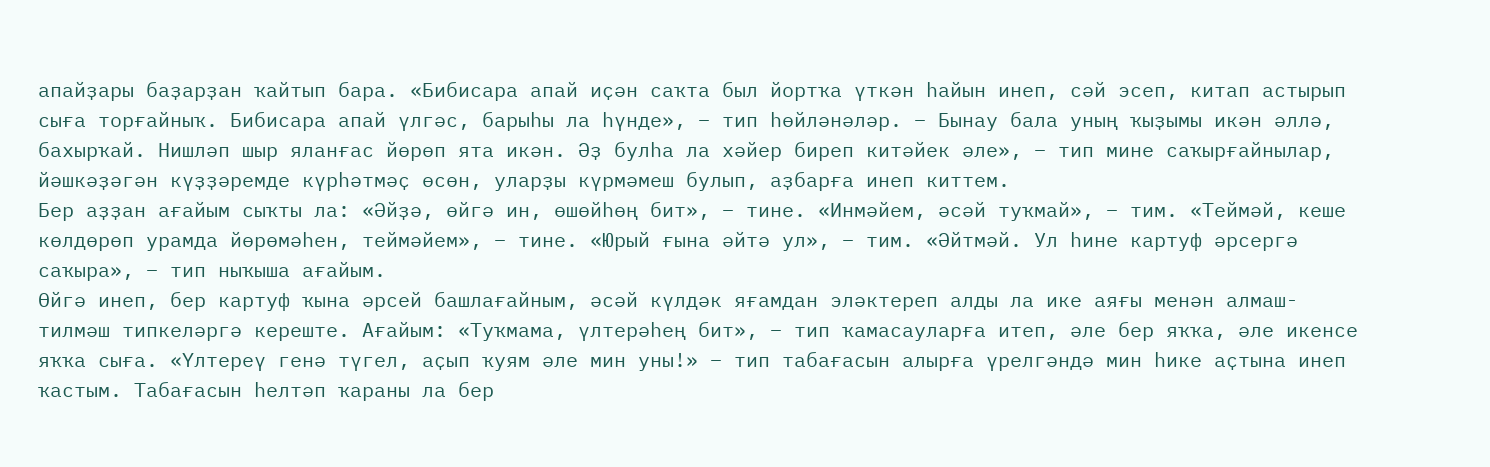апайҙары баҙарҙан ҡайтып бара. «Бибисара апай иҫән саҡта был йортҡа үткән һайын инеп, сәй эсеп, китап астырып сыға торғайныҡ. Бибисара апай үлгәс, барыһы ла һүнде», – тип һөйләнәләр. – Бынау бала уның ҡыҙымы икән әллә, бахырҡай. Нишләп шыр яланғас йөрөп ята икән. Әҙ булһа ла хәйер биреп китәйек әле», – тип мине саҡырғайнылар, йәшкәҙәгән күҙҙәремде күрһәтмәҫ өсөн, уларҙы күрмәмеш булып, аҙбарға инеп киттем.
Бер аҙҙан ағайым сыҡты ла: «Әйҙә, өйгә ин, өшөйһөң бит», – тине. «Инмәйем, әсәй туҡмай», – тим. «Теймәй, кеше көлдөрөп урамда йөрөмәһен, теймәйем», – тине. «Юрый ғына әйтә ул», – тим. «Әйтмәй. Ул һине картуф әрсергә саҡыра», – тип ныҡыша ағайым.
Өйгә инеп, бер картуф ҡына әрсей башлағайным, әсәй күлдәк яғамдан эләктереп алды ла ике аяғы менән алмаш-тилмәш типкеләргә кереште. Ағайым: «Туҡмама, үлтерәһең бит», – тип ҡамасауларға итеп, әле бер яҡҡа, әле икенсе яҡҡа сыға. «Үлтереү генә түгел, аҫып ҡуям әле мин уны!» – тип табағасын алырға үрелгәндә мин һике аҫтына инеп ҡастым. Табағасын һелтәп ҡараны ла бер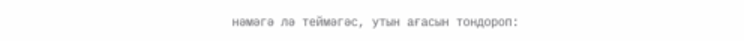нәмәгә лә теймәгәс, утын ағасын тондороп: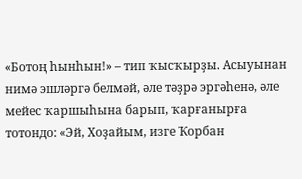«Ботоң һынһын!» – тип ҡысҡырҙы. Асыуынан нимә эшләргә белмәй, әле тәҙрә эргәһенә, әле мейес ҡаршыһына барып, ҡарғанырға тотондо: «Эй, Хоҙайым, изге Ҡорбан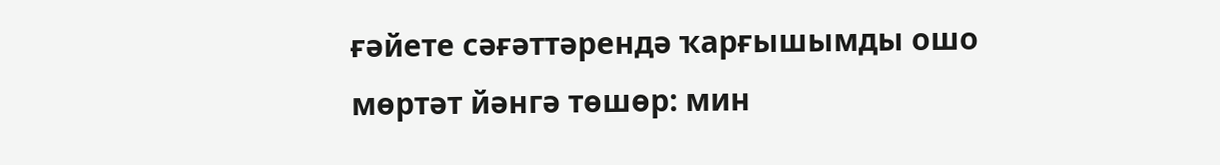ғәйете сәғәттәрендә ҡарғышымды ошо мөртәт йәнгә төшөр: мин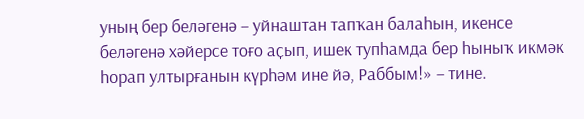уның бер беләгенә – уйнаштан тапҡан балаһын, икенсе беләгенә хәйерсе тоғо аҫып, ишек тупһамда бер һыныҡ икмәк һорап ултырғанын күрһәм ине йә, Раббым!» – тине.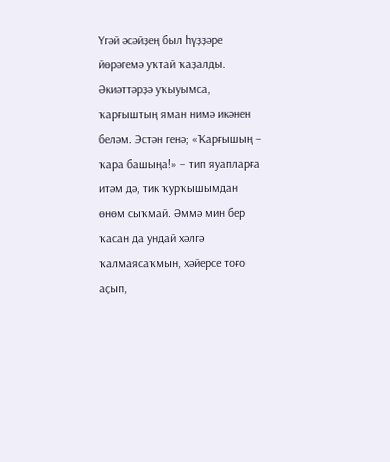Үгәй әсәйҙең был һүҙҙәре йөрәгемә уҡтай ҡаҙалды. Әкиәттәрҙә уҡыуымса, ҡарғыштың яман нимә икәнен беләм. Эстән генә; «Ҡарғышың – ҡара башыңа!» – тип яуапларға итәм дә, тик ҡурҡышымдан өнөм сыҡмай. Әммә мин бер ҡасан да ундай хәлгә ҡалмаясаҡмын, хәйерсе тоғо аҫып,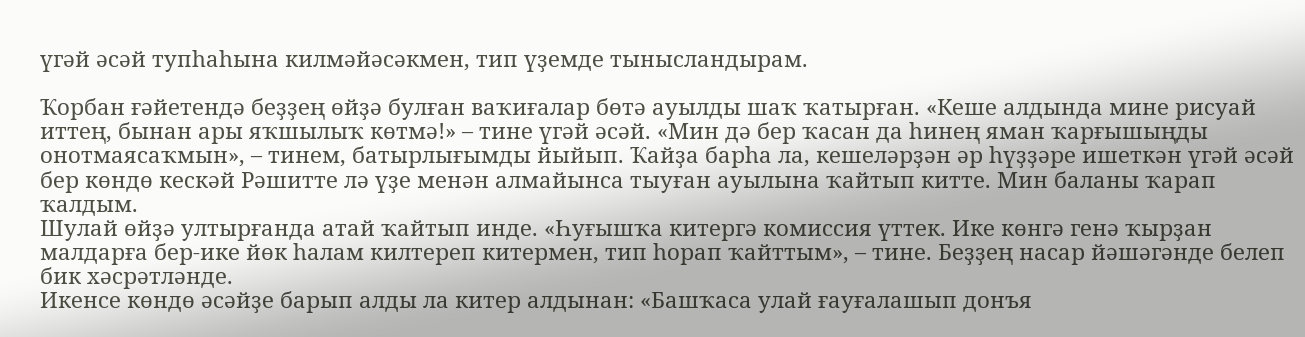үгәй әсәй тупһаһына килмәйәсәкмен, тип үҙемде тынысландырам.

Ҡорбан ғәйетендә беҙҙең өйҙә булған ваҡиғалар бөтә ауылды шаҡ ҡатырған. «Кеше алдында мине рисуай иттең, бынан ары яҡшылыҡ көтмә!» – тине үгәй әсәй. «Мин дә бер ҡасан да һинең яман ҡарғышыңды онотмаясаҡмын», – тинем, батырлығымды йыйып. Ҡайҙа барһа ла, кешеләрҙән әр һүҙҙәре ишеткән үгәй әсәй бер көндө кескәй Рәшитте лә үҙе менән алмайынса тыуған ауылына ҡайтып китте. Мин баланы ҡарап ҡалдым.
Шулай өйҙә ултырғанда атай ҡайтып инде. «Һуғышҡа китергә комиссия үттек. Ике көнгә генә ҡырҙан малдарға бер-ике йөк һалам килтереп китермен, тип һорап ҡайттым», – тине. Беҙҙең насар йәшәгәнде белеп бик хәсрәтләнде.
Икенсе көндө әсәйҙе барып алды ла китер алдынан: «Башҡаса улай ғауғалашып донъя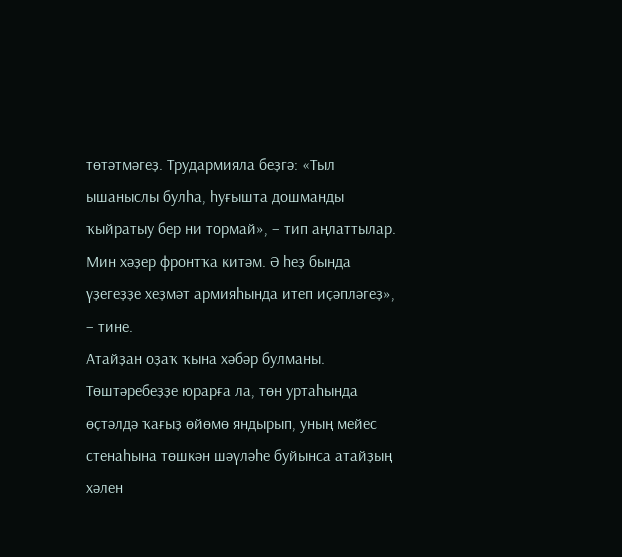төтәтмәгеҙ. Трудармияла беҙгә: «Тыл ышаныслы булһа, һуғышта дошманды ҡыйратыу бер ни тормай», – тип аңлаттылар. Мин хәҙер фронтҡа китәм. Ә һеҙ бында үҙегеҙҙе хеҙмәт армияһында итеп иҫәпләгеҙ», – тине.
Атайҙан оҙаҡ ҡына хәбәр булманы. Төштәребеҙҙе юрарға ла, төн уртаһында өҫтәлдә ҡағыҙ өйөмө яндырып, уның мейес стенаһына төшкән шәүләһе буйынса атайҙың хәлен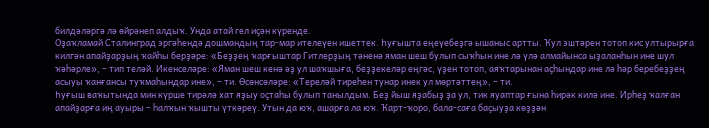билдәләргә лә өйрәнеп алдыҡ. Унда атай гел иҫән күренде.
Оҙаҡламай Сталинград эргәһендә дошмандың тар-мар ителеүен ишеттек. Һуғышта еңеүебеҙгә ышаныс артты. Ҡул эштәрен тотоп кис ултырырға килгән апайҙарҙың ҡайһы берҙәре: «Беҙҙең ҡарғыштар Гитлерҙың тәненә яман шеш булып сыҡһын ине лә үлә алмайынса ыҙаланһын ине шул ҡәһәрле», – тип теләй. Икенселәре: «Яман шеш кенә әҙ ул шаҡшыға, беҙҙекеләр еңгәс, үҙен тотоп, аяҡтарынан аҫһындар ине лә һәр беребеҙҙең асыуы ҡанғансы туҡмаһындар ине», – ти. Өсөнсөләре: «Тереләй тиреһен тунар инек ул мөртәттең», – ти.
Һуғыш ваҡытында мин күрше тирәлә хат яҙыу оҫтаһы булып танылдым. Беҙ йыш яҙабыҙ ҙа ул, тик яуаптар ғына һирәк килә ине. Ирһеҙ ҡалған апайҙарға иң ауыры – һалҡын ҡышты үткәреү. Утын да юҡ, ашарға ла юҡ. Ҡарт-ҡоро, бала-саға баҫыуҙа көҙҙән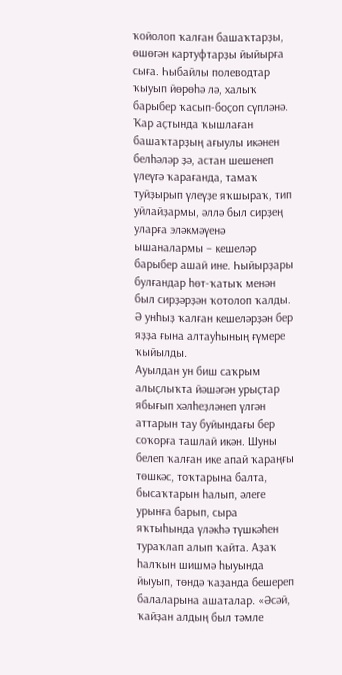ҡойолоп ҡалған башаҡтарҙы, өшөгән картуфтарҙы йыйырға сыға. Һыбайлы полеводтар ҡыуып йөрөһә лә, халыҡ барыбер ҡасып-боҫоп сүпләнә. Ҡар аҫтында ҡышлаған башаҡтарҙың ағыулы икәнен белһәләр ҙә, астан шешенеп үлеүгә ҡарағанда, тамаҡ туйҙырып үлеүҙе яҡшыраҡ, тип уйлайҙармы, әллә был сирҙең уларға эләкмәүенә ышаналармы – кешеләр барыбер ашай ине. Һыйырҙары булғандар һөт-ҡатыҡ менән был сирҙәрҙән ҡотолоп ҡалды. Ә унһыҙ ҡалған кешеләрҙән бер яҙҙа ғына алтауһының ғүмере ҡыйылды.
Ауылдан ун биш саҡрым алыҫлыҡта йәшәгән урыҫтар ябығып хәлһеҙләнеп үлгән аттарын тау буйындағы бер соҡорға ташлай икән. Шуны белеп ҡалған ике апай ҡараңғы төшкәс, тоҡтарына балта, бысаҡтарын һалып, әлеге урынға барып, сыра яҡтыһында үләкһә түшкәһен тураҡлап алып ҡайта. Аҙаҡ һалҡын шишмә һыуында йыуып, төндә ҡаҙанда бешереп балаларына ашаталар. «Әсәй, ҡайҙан алдың был тәмле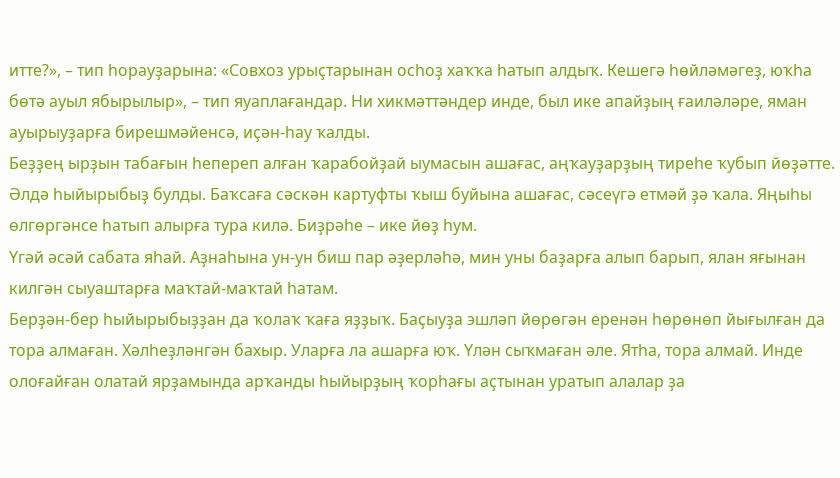итте?», – тип һорауҙарына: «Совхоз урыҫтарынан осһоҙ хаҡҡа һатып алдыҡ. Кешегә һөйләмәгеҙ, юҡһа бөтә ауыл ябырылыр», – тип яуаплағандар. Ни хикмәттәндер инде, был ике апайҙың ғаиләләре, яман ауырыуҙарға бирешмәйенсә, иҫән-һау ҡалды.
Беҙҙең ырҙын табағын һепереп алған ҡарабойҙай ыумасын ашағас, аңҡауҙарҙың тиреһе ҡубып йөҙәтте. Әлдә һыйырыбыҙ булды. Баҡсаға сәскән картуфты ҡыш буйына ашағас, сәсеүгә етмәй ҙә ҡала. Яңыһы өлгөргәнсе һатып алырға тура килә. Биҙрәһе – ике йөҙ һум.
Үгәй әсәй сабата яһай. Аҙнаһына ун-ун биш пар әҙерләһә, мин уны баҙарға алып барып, ялан яғынан килгән сыуаштарға маҡтай-маҡтай һатам.
Берҙән-бер һыйырыбыҙҙан да ҡолаҡ ҡаға яҙҙыҡ. Баҫыуҙа эшләп йөрөгән еренән һөрөнөп йығылған да тора алмаған. Хәлһеҙләнгән бахыр. Уларға ла ашарға юҡ. Үлән сыҡмаған әле. Ятһа, тора алмай. Инде олоғайған олатай ярҙамында арҡанды һыйырҙың ҡорһағы аҫтынан уратып алалар ҙа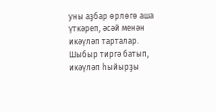уны аҙбар өрлөгө аша үткәреп, әсәй менән икәүләп тарталар. Шыбыр тиргә батып, икәүләп һыйырҙы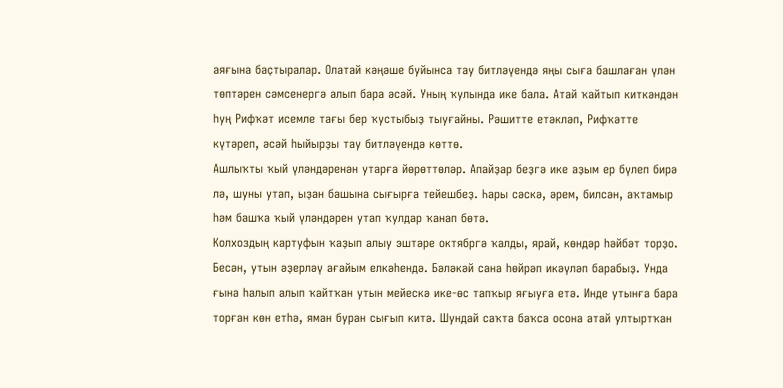аяғына баҫтыралар. Олатай кәңәше буйынса тау битләүендә яңы сыға башлаған үлән төптәрен сәмсенергә алып бара әсәй. Уның ҡулында ике бала. Атай ҡайтып киткәндән һуң Рифҡәт исемле тағы бер ҡустыбыҙ тыуғайны. Рәшитте етәкләп, Рифҡәтте күтәреп, әсәй һыйырҙы тау битләүендә көттө.
Ашлыҡты ҡый үләндәренән утарға йөрөттөләр. Апайҙар беҙгә ике аҙым ер бүлеп бирә лә, шуны утап, ыҙан башына сығырға тейешбеҙ. Һары сәскә, әрем, билсән, аҡтамыр һәм башҡа ҡый үләндәрен утап ҡулдар ҡанап бөтә.
Колхоздың картуфын ҡаҙып алыу эштәре октябргә ҡалды, ярай, көндәр һәйбәт торҙо.
Бесән, утын әҙерләү ағайым елкәһендә. Бәләкәй сана һөйрәп икәүләп барабыҙ. Унда ғына һалып алып ҡайтҡан утын мейескә ике-өс тапҡыр яғыуға етә. Инде утынға бара торған көн етһә, яман буран сығып китә. Шундай саҡта баҡса осона атай ултыртҡан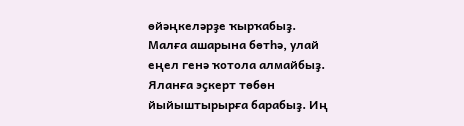өйәңкеләрҙе ҡырҡабыҙ.
Малға ашарына бөтһә, улай еңел генә ҡотола алмайбыҙ. Яланға эҫкерт төбөн йыйыштырырға барабыҙ. Иң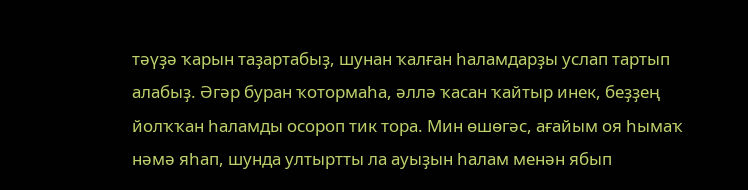тәүҙә ҡарын таҙартабыҙ, шунан ҡалған һаламдарҙы услап тартып алабыҙ. Әгәр буран ҡотормаһа, әллә ҡасан ҡайтыр инек, беҙҙең йолҡҡан һаламды осороп тик тора. Мин өшөгәс, ағайым оя һымаҡ нәмә яһап, шунда ултыртты ла ауыҙын һалам менән ябып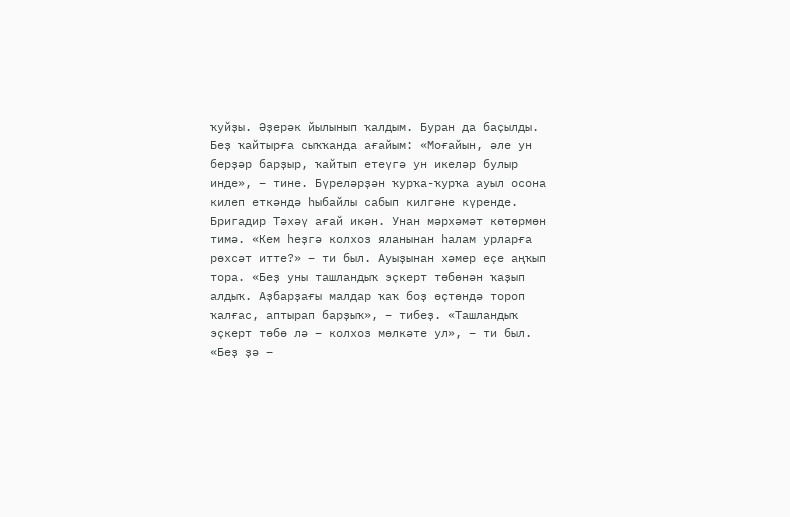ҡуйҙы. Әҙерәк йылынып ҡалдым. Буран да баҫылды. Беҙ ҡайтырға сыҡҡанда ағайым: «Моғайын, әле ун берҙәр барҙыр, ҡайтып етеүгә ун икеләр булыр инде», – тине. Бүреләрҙән ҡурҡа-ҡурҡа ауыл осона килеп еткәндә һыбайлы сабып килгәне күренде. Бригадир Тәхәү ағай икән. Унан мәрхәмәт көтөрмөн тимә. «Кем һеҙгә колхоз яланынан һалам урларға рөхсәт итте?» – ти был. Ауыҙынан хәмер еҫе аңҡып тора. «Беҙ уны ташландыҡ эҫкерт төбөнән ҡаҙып алдыҡ. Аҙбарҙағы малдар ҡаҡ боҙ өҫтөндә тороп ҡалғас, аптырап барҙыҡ», – тибеҙ. «Ташландыҡ эҫкерт төбө лә – колхоз мөлкәте ул», – ти был. «Беҙ ҙә –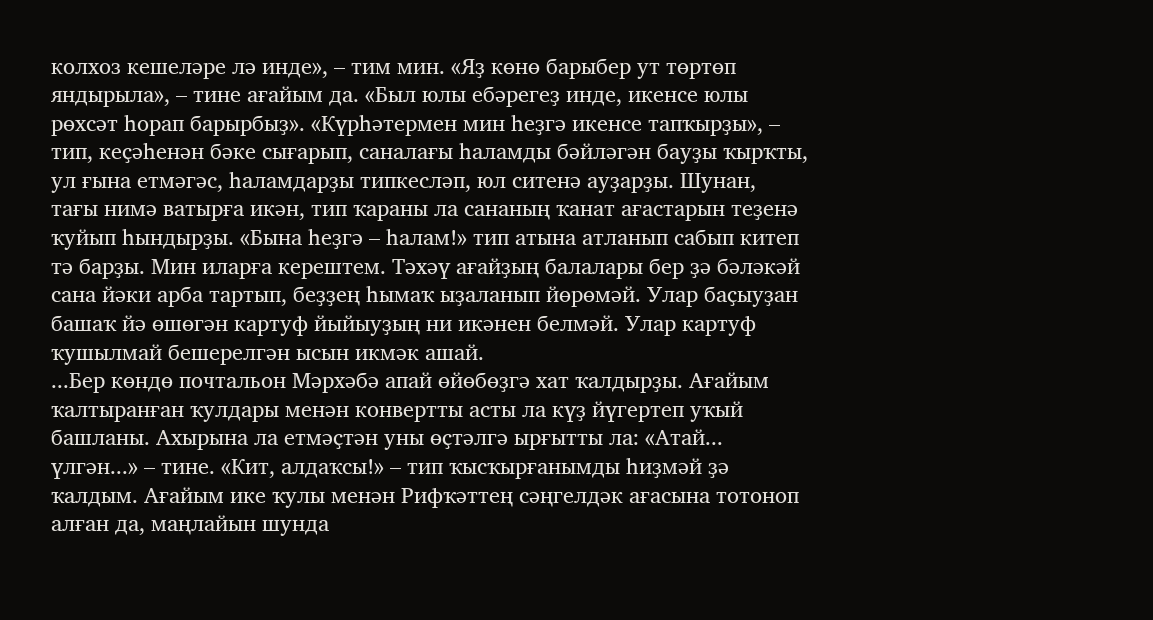колхоз кешеләре лә инде», – тим мин. «Яҙ көнө барыбер ут төртөп яндырыла», – тине ағайым да. «Был юлы ебәрегеҙ инде, икенсе юлы рөхсәт һорап барырбыҙ». «Күрһәтермен мин һеҙгә икенсе тапҡырҙы», – тип, кеҫәһенән бәке сығарып, саналағы һаламды бәйләгән бауҙы ҡырҡты, ул ғына етмәгәс, һаламдарҙы типкесләп, юл ситенә ауҙарҙы. Шунан, тағы нимә ватырға икән, тип ҡараны ла сананың ҡанат ағастарын теҙенә ҡуйып һындырҙы. «Бына һеҙгә – һалам!» тип атына атланып сабып китеп тә барҙы. Мин иларға керештем. Тәхәү ағайҙың балалары бер ҙә бәләкәй сана йәки арба тартып, беҙҙең һымаҡ ыҙаланып йөрөмәй. Улар баҫыуҙан башаҡ йә өшөгән картуф йыйыуҙың ни икәнен белмәй. Улар картуф ҡушылмай бешерелгән ысын икмәк ашай.
...Бер көндө почтальон Мәрхәбә апай өйөбөҙгә хат ҡалдырҙы. Ағайым ҡалтыранған ҡулдары менән конвертты асты ла күҙ йүгертеп уҡый башланы. Ахырына ла етмәҫтән уны өҫтәлгә ырғытты ла: «Атай... үлгән...» – тине. «Кит, алдаҡсы!» – тип ҡысҡырғанымды һиҙмәй ҙә ҡалдым. Ағайым ике ҡулы менән Рифҡәттең сәңгелдәк ағасына тотоноп алған да, маңлайын шунда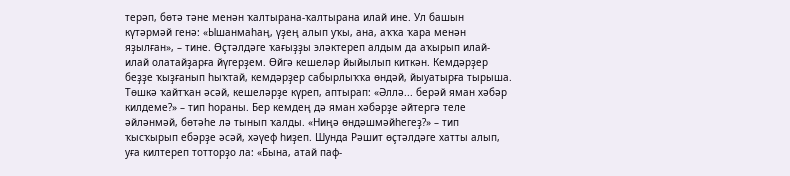терәп, бөтә тәне менән ҡалтырана-ҡалтырана илай ине. Ул башын күтәрмәй генә: «Ышанмаһаң, үҙең алып уҡы, ана, аҡҡа ҡара менән яҙылған», – тине. Өҫтәлдәге ҡағыҙҙы эләктереп алдым да аҡырып илай-илай олатайҙарға йүгерҙем. Өйгә кешеләр йыйылып киткән. Кемдәрҙер беҙҙе ҡыҙғанып һыҡтай, кемдәрҙер сабырлыҡҡа өндәй, йыуатырға тырыша. Төшкә ҡайтҡан әсәй, кешеләрҙе күреп, аптырап: «Әллә... берәй яман хәбәр килдеме?» – тип һораны. Бер кемдең дә яман хәбәрҙе әйтергә теле әйләнмәй, бөтәһе лә тынып ҡалды. «Ниңә өндәшмәйһегеҙ?» – тип ҡысҡырып ебәрҙе әсәй, хәүеф һиҙеп. Шунда Рәшит өҫтәлдәге хатты алып, уға килтереп тотторҙо ла: «Бына, атай паф-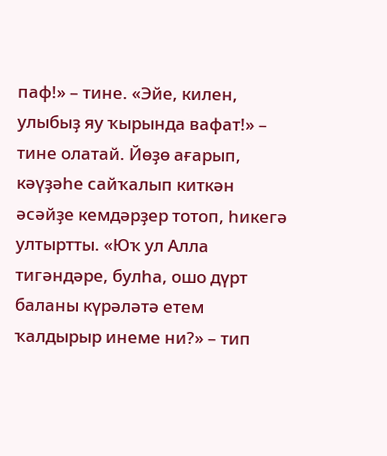паф!» – тине. «Эйе, килен, улыбыҙ яу ҡырында вафат!» – тине олатай. Йөҙө ағарып, кәүҙәһе сайҡалып киткән әсәйҙе кемдәрҙер тотоп, һикегә ултыртты. «Юҡ ул Алла тигәндәре, булһа, ошо дүрт баланы күрәләтә етем ҡалдырыр инеме ни?» – тип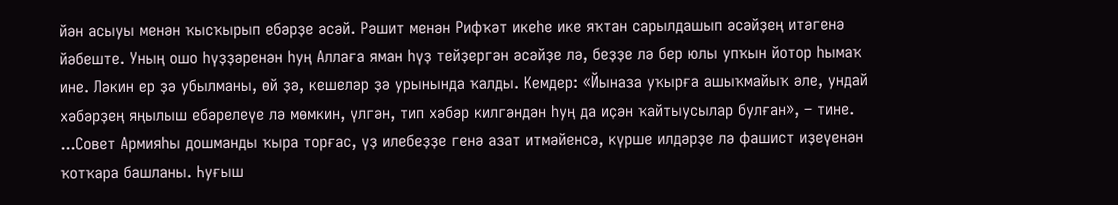йән асыуы менән ҡысҡырып ебәрҙе әсәй. Рәшит менән Рифҡәт икеһе ике яҡтан сарылдашып әсәйҙең итәгенә йәбеште. Уның ошо һүҙҙәренән һуң Аллаға яман һүҙ тейҙергән әсәйҙе лә, беҙҙе лә бер юлы упҡын йотор һымаҡ ине. Ләкин ер ҙә убылманы, өй ҙә, кешеләр ҙә урынында ҡалды. Кемдер: «Йыназа уҡырға ашыҡмайыҡ әле, ундай хәбәрҙең яңылыш ебәрелеүе лә мөмкин, үлгән, тип хәбәр килгәндән һуң да иҫән ҡайтыусылар булған», – тине.
...Совет Армияһы дошманды ҡыра торғас, үҙ илебеҙҙе генә азат итмәйенсә, күрше илдәрҙе лә фашист иҙеүенән ҡотҡара башланы. Һуғыш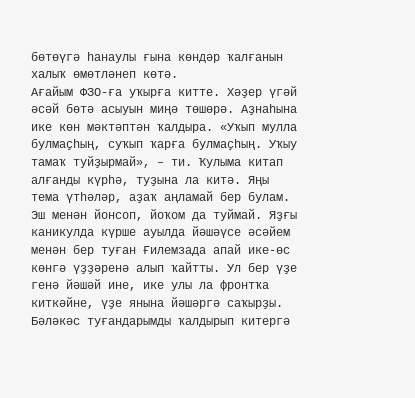бөтөүгә һанаулы ғына көндәр ҡалғанын халыҡ өмөтләнеп көтә.
Ағайым ФЗО-ға уҡырға китте. Хәҙер үгәй әсәй бөтә асыуын миңә төшөрә. Аҙнаһына ике көн мәктәптән ҡалдыра. «Уҡып мулла булмаҫһың, суҡып ҡарға булмаҫһың. Уҡыу тамаҡ туйҙырмай», – ти. Ҡулыма китап алғанды күрһә, туҙына ла китә. Яңы тема үтһәләр, аҙаҡ аңламай бер булам. Эш менән йонсоп, йоҡом да туймай. Яҙғы каникулда күрше ауылда йәшәүсе әсәйем менән бер туған Ғилемзада апай ике-өс көнгә үҙҙәренә алып ҡайтты. Ул бер үҙе генә йәшәй ине, ике улы ла фронтҡа киткәйне, үҙе янына йәшәргә саҡырҙы. Бәләкәс туғандарымды ҡалдырып китергә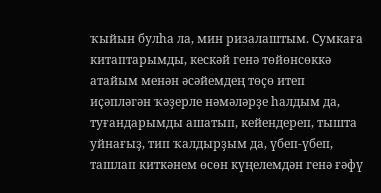ҡыйын булһа ла, мин ризалаштым. Сумкаға китаптарымды, кескәй генә төйөнсөккә атайым менән әсәйемдең төҫө итеп иҫәпләгән ҡәҙерле нәмәләрҙе һалдым да, туғандарымды ашатып, кейендереп, тышта уйнағыҙ, тип ҡалдырҙым да, үбеп-үбеп, ташлап киткәнем өсөн күңелемдән генә ғәфү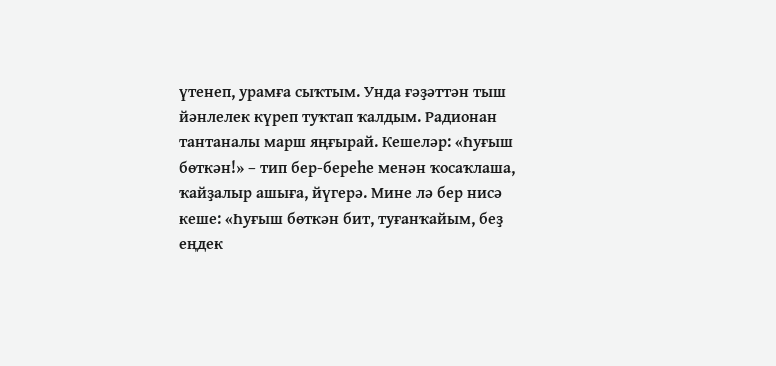үтенеп, урамға сыҡтым. Унда ғәҙәттән тыш йәнлелек күреп туҡтап ҡалдым. Радионан тантаналы марш яңғырай. Кешеләр: «Һуғыш бөткән!» – тип бер-береһе менән ҡосаҡлаша, ҡайҙалыр ашыға, йүгерә. Мине лә бер нисә кеше: «Һуғыш бөткән бит, туғанҡайым, беҙ еңдек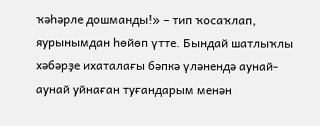ҡәһәрле дошманды!» – тип ҡосаҡлап, яурынымдан һөйөп үтте. Бындай шатлыҡлы хәбәрҙе ихаталағы бәпкә үләнендә аунай-аунай уйнаған туғандарым менән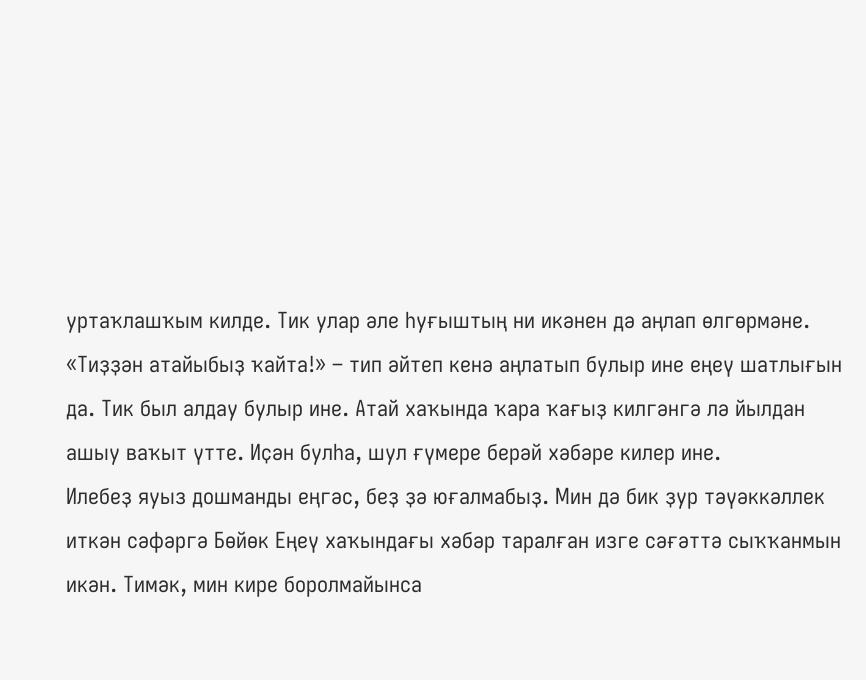уртаҡлашҡым килде. Тик улар әле һуғыштың ни икәнен дә аңлап өлгөрмәне. «Тиҙҙән атайыбыҙ ҡайта!» – тип әйтеп кенә аңлатып булыр ине еңеү шатлығын да. Тик был алдау булыр ине. Атай хаҡында ҡара ҡағыҙ килгәнгә лә йылдан ашыу ваҡыт үтте. Иҫән булһа, шул ғүмере берәй хәбәре килер ине.
Илебеҙ яуыз дошманды еңгәс, беҙ ҙә юғалмабыҙ. Мин дә бик ҙур тәүәккәллек иткән сәфәргә Бөйөк Еңеү хаҡындағы хәбәр таралған изге сәғәттә сыҡҡанмын икән. Тимәк, мин кире боролмайынса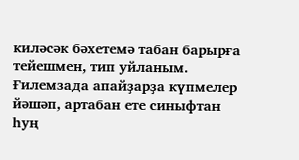киләсәк бәхетемә табан барырға тейешмен, тип уйланым. Ғилемзада апайҙарҙа күпмелер йәшәп, артабан ете синыфтан һуң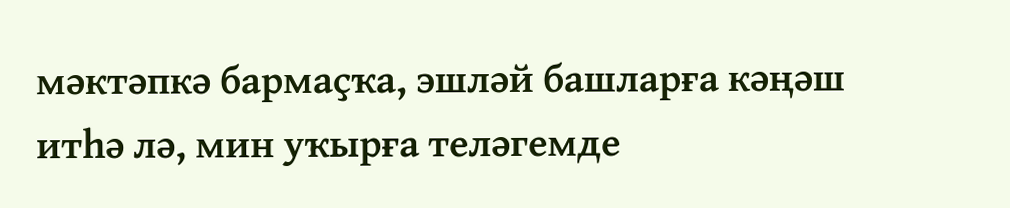мәктәпкә бармаҫҡа, эшләй башларға кәңәш итһә лә, мин уҡырға теләгемде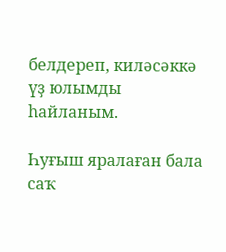белдереп, киләсәккә үҙ юлымды һайланым.

Һуғыш яралаған бала саҡ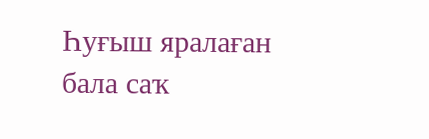Һуғыш яралаған бала саҡ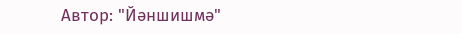Автор: "Йәншишмә"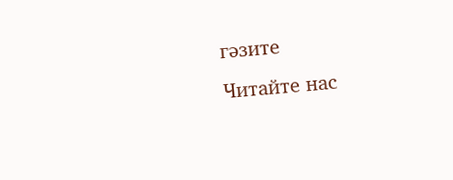гәзите
Читайте нас